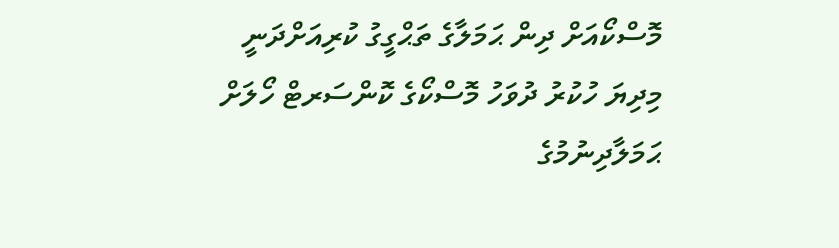މޮސްކޯއަށް ދިން ޙަމަލާގެ ތަޙްގީގު ކުރިއަށްދަނީ
މިދިޔަ ހުކުރު ދުވަހު މޮސްކޯގެ ކޮންސަރޓް ހޯލަށް ޙަމަލާދިނުމުގެ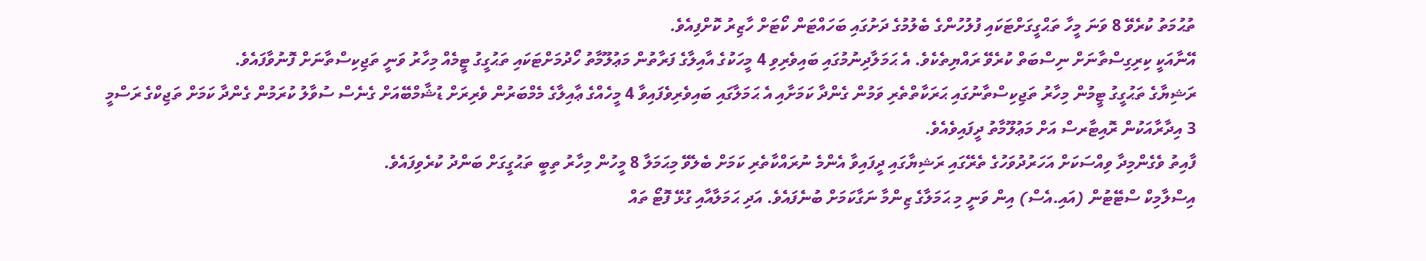ތުޙުމަތު ކުރެވޭ 8 ވަނަ މީހާ ތަޙްގީގަށްޓަކައި ފުލުހުންގެ ބެލުމުގެ ދަށުގައި ބަހައްޓަން ކޯޓަށް ހާޒިރު ކޮށްފިއެވެ.
އޭނާއަކީ ކިރިގިސްތާނަށް ނިސްބަތް ކުރެވޭ ރައްޔިތެކެވެ. އެ ޙަމަލާދިނުމުގައި ބައިވެރިވި 4 މީހަކުގެ އާއިލާގެ ފަރާތުން މަޢުލޫމާތު ހޯދުމަށްޓަކައި ތަޙުގީގު ޓީމެއް މިހާރު ވަނީ ތަޖިކިސްތާނަށް ފޮނުވާފައެވެ.
ރަޝިޔާގެ ތަޙުގީގު ޓީމުން މިހާރު ތަޖިކިސްތާނުގައި ޙަރަކާތްތެރި ވަމުން ގެންދާ ކަމަށާއި އެ ޙަމަލާގައި ބައިވެރިވެފައިވާ 4 މީހެއްގެ ޢާއިލާގެ މެމްބަރުން ވެރިރަށް ޑުޝާމްބޭއަށް ގެނެސް ސުވާލު ކުރަމުން ގެންދާ ކަމަށް ތަޖިކްގެ ރަސްމީ 3 އިދާރާއަކުން ރޮއިޓާރސް އަށް މަޢުލޫމާތު ދީފައިވެއެވެ.
ފާއިތު ވެގެންމިދާ ވިއްސަކަށް އަހަރުދުވަހުގެ ތެރޭގައި ރަޝިޔާގައި ދީފައިވާ އެންމެ ނުރައްކާތެރި ކަމަށް ބެލެވޭ މިޙަމަލާ 8 މީހުން މިހާރު ތިބީ ތަޙުގީގަށް ބަންދު ކުރެވިފައެވެ.
އިސްލާމިކް ސްޓޭޓުން (އައި.އެސް) އިން ވަނީ މި ޙަމަލާގެ ޒިންމާ ނަގާކަމަށް ބުނެފައެވެ. އަދި ޙަމަލާއާއި ގުޅޭ ފޮޓޯ ތައް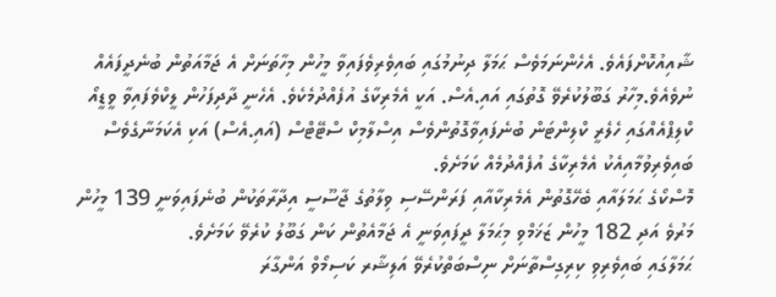ޝާއިއުކޮށްފައެވެ. އެހެންނަމަވެސް ޙަމަލާ ދިނުމުގައި ބައިވެރިވެފައިވާ މީހުން މިހާތަނަށް އެ ޖަމާއަތުން ބުނެދީފައެއް ނުވެއެވެ.މިހާރު ގަބޫލުކުރެވޭ ގޮތުގައި އައި.އެސް. އަކީ އެމެރިކާގެ އުފެއްދުމެކެވެ. އެހެނީ ދާދިފަހުން ލީކްވެފައިވާ ވީޑީއޯ ކްލިޕްއެއްގައި ހެލެރީ ކްލިންޓަން ބުނެފައިވާގޮތުންވެސް އިސްލާމިކް ސްޓޭޓްސް (އައި.އެސް) އަކި އެކަމަނާގެވެސް ބައިވެރިވުމާއިއެކު އެމެރިކާގެ އުފެއްދުމެއް ކަމަށެވެ.
މޮސްކޯގެ ޙަމަލައާއި ބެހޭގޮތުން އެމެރިކާއާއި ފަރަންސޭސި ވިލާތުގެ ޖާސޫސީ އިދާރާތަކުން ބުނެފައިވަނީ 139 މީހުން މަރުވެ އަދި 182 މީހުން ޒަޚަމްވި މިޙަމަލާ ދީފައިވަނީ އެ ޖަމާއެތުން ކަން ގަބޫލު ކުރެވޭ ކަމަށެވެ.
ޙަމަލާގައި ބައިވެރިވި ކިރިގިސްތާނަށް ނިސްބަތްކުރެވޭ އަލިޝާރ ކަސިމޯވް އަންގާރަ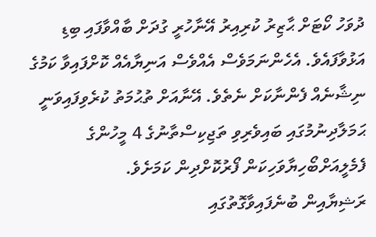ދުވަހު ކޯޓަށް ޙާޒިރު ކުރިއިރު އޭނާހުރީ ގުދަށް ބާއްވާފައި ބިޑި އަޅުވާފައެވެ. އެހެންނަމަވެސް އެއްވެސް އަނިޔާއެއް ކޮށްފައިވާ ކަމުގެ ނިޝާނެއް ފެންނާކަށް ނެތެވެ. އޭނާއަށް ތުޙުމަތު ކުރެވިފައިވަނީ ޙަމަލާދިނުމުގައި ބައިވެރިވި ތަޖިކިސްތާނުގެ 4 މީހުންގެ ފެމެލީއަށްބޯހިޔާވަހިކަން ފޯރުކޮށްދިން ކަމަށެވެ.
ރަޝިޔާއިން ބުނެފައިވާގޮތުގައި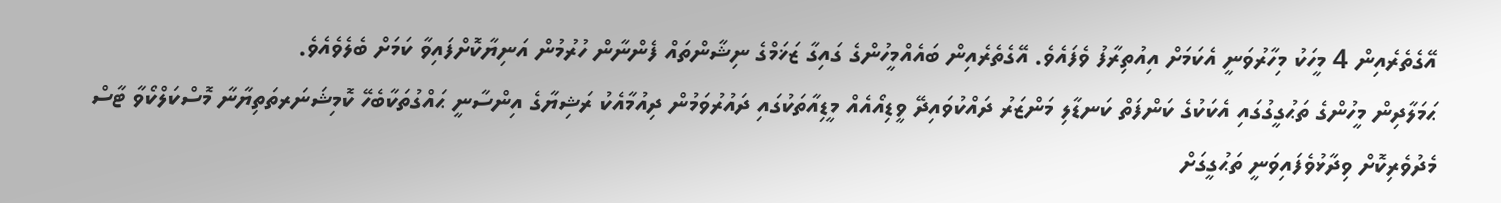އޭގެތެރެއިން 4 މީހަކު މިހާރުވަނީ އެކަމަށް އިއުތިރާފު ވެފައެވެ. އޭގެތެރެއިން ބައެއްމީހުންގެ ގައިގާ ޒަޚަމްގެ ނިޝާންތައް ފެންނާން ހުރުމުން އަނިޔާކޮށްފައިވާ ކަމަށް ބެލެވެއެވެ.
ޙަމަލާދިން މީހުންގެ ތަޙުގީގުގައި އެކަކުގެ ކަންފަތް ކަނޑާލި މަންޒަރު ދައްކުވައިދޭ ވީޑިއޯއެއް މީޑިއާތަކުގައި ދައުރުވަމުން ދިއުމާއެކު ރަޝިޔާގެ އިންސާނީ ޙައްގުތަކާބެހޭ ކޮމިޝަނަރތަތިޔާނާ މޮސްކަލްކޯވާ ޓާސް މެދުވެރިކޮށް ވިދާޅުވެފައިވަނީ ތަޙުގީގަށް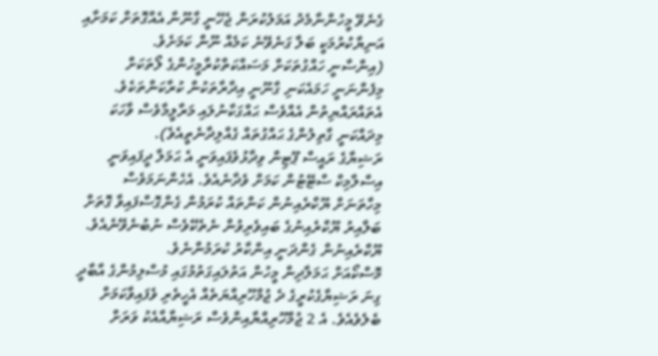ގެނެވޭ މީހުންނާމެދު އަމަލުކުރަން ޖެހޭނީ ގާނޫނާ އެއްގޮތަށް ކަމަށާއި އަނިޔާކުރުމަކީ ބަލާ ގަނެވޭނެ ކަމެއް ނޫން ކަމަށެވެ.
(އިންސާނީ ހައްގުތަކަށް މަސައްކަތްކުރާމީހުންގެ ލޯތަކަށް މިފެންނަނީ ހަމައެކަނި ގާނޫނީ އިދާރާތަކުން ކުރާކަންތަކެވެ. އެތައްރައްޔިތުން އެއްވެސް ޙައްގަކާނުލައި މަރާލީމާވެސް ވާހަކަ މިދައްކަނީ ގާތިލުންގެ ޙައްގުތައް ގެއްލިދާނެތީއެވެ).
ރަޝިޔާގެ ރައީސް ޕޫޓިން ވިދާޅުވެފައިވަނީ އެ ޙަމަލާ ދީފައިވަނީ އިސްލާމިކް ސްޓޭޓުން ކަމަށް ވެދާނެއެވެ. އެހެންނަމަވެސް މިހާތަނަށް ޔޫކްރެއިނުން ކަންތައް ކުރަމުން ގެންގޮސްފައިވާ ގޮތަށް ބަލާއިރު ޔޫކްރެއިނުގެ ބައިވެރިވުން ނެތެކޭވެސް ނުބުނެވޭނެއެވެ. ޔޫކްރެއިނުން ގެންދަނީ އިންކާރު ކުރަމުންނެވެ.
މޮސްކޯއަށް ޙަމަލާދިން މީހުން އަތުލައިގަތުމުގައި މުސްލިމުންގެ އާބާދީ ގިނަ ރަޝިޔާގެކުރީގެ ދެ ޖުމްހޫރިއްޔަތެއް އެހީތެރި ވެފައިވާކަމަށް ބެލެވެއެވެ. އެ 2 ޖުމްހޫރިއްޔާއިންވެސް ރަޝިޔާއާއެކު ވަރަށް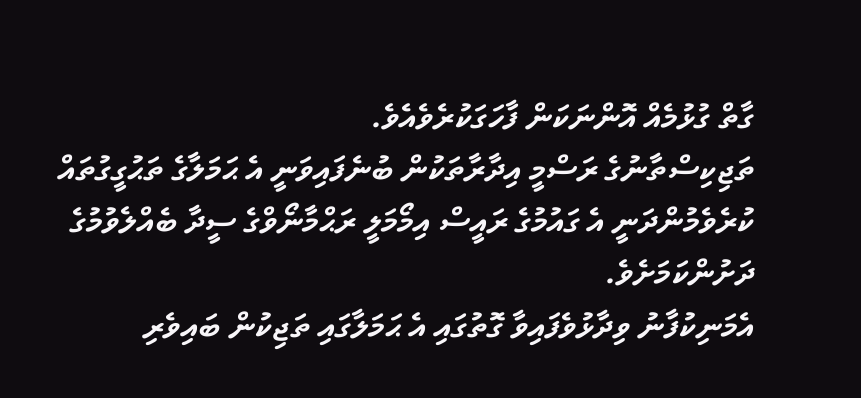ގާތް ގުޅުމެއް އޮންނަކަން ފާހަގަކުރެވެއެވެ.
ތަޖިކިސްތާނުގެ ރަސްމީ އިދާރާތަކުން ބުނެފައިވަނީ އެ ޙަމަލާގެ ތަޙުގީގުތައް ކުރެވެމުންދަނީ އެ ގައުމުގެ ރައީސް އިމޯމަލީ ރަޙްމާނޯވްގެ ސީދާ ބެއްލެވުމުގެ ދަށުންކަމަށެވެ.
އެމަނިކުފާނު ވިދާޅުވެފައިވާ ގޮތުގައި އެ ޙަމަލާގައި ތަޖިކުން ބައިވެރި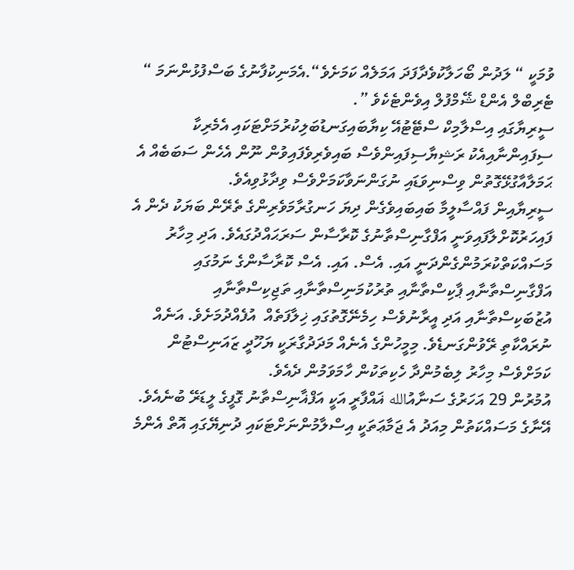ވުމަކީ “ ލަދުން ބޯހަލާކުވެދާފަދަ އަމަލެއް ކަމަށެވެ“.އެމަނިކުފާނުގެ ބަސްފުޅުންނަމަ “ ޓެރިބްލް އެންޑް ޝޭމްފުލް އިވެންޓެކެވެ ”.
ސީރިޔާގައި އިސްލާމިކް ސްޓޭޓުއޭ ކިޔާބައިގަނޑުބަލިކުރުމަށްޓަކައި އެމެރިކާ ސިފައިންނާއިއެކު ރަޝިޔާސިފައިންވެސް ބައިވެރިވެފައިވުން ނޫން އެހެން ސަބަބެއް އެ ޙަމަލާއާގުޅޭގޮތުން ވިސްނިވަޑައި ނުގަންނަވާކަމަށްވެސް ވިދާޅުވިއެވެ.
ސީރިޔާއިން ފައްސާލީމާ ބައިބައިވެގެން ދިޔަ ހަނގުރާމަވެރިންގެ ތެރޭން ބަޔަކު ދެން އެ ފައިހަރުކޮށްލާފައިވަނީ އަފްގާނިސްތާނުގެ ކޮރާސާން ސަރަޙައްދުގައެވެ. އަދި މިހާރު މަސައްކަތްކުރަމުންގެންދަނީ އައި. އެސް. އައި. އެސް ކޮރާސާންގެ ނަމުގައި އަފްގާނިސްތާނާއި ޕާކިސްތާނާއި ތުރުކުމަނިސްތާނާއި ތަޖިކިސްތާނާއި އުޒުބަކިސްތާނާއި އަދި އީރާނުވެސް ހިމެނޭގޮތުގައި ޚިލާފަތެއް  އުފެއްދުމަށެވެ. އަނެއް ނުރައްކާތި ރޭވުންގަނޑެވެ. މިމީހުންގެ އެނެއް މަދަދުގާރަކީ ޔަހޫދީ ޒައަނިސްޓުން ކަމަށްވެސް މިހާރު ލިބެމުންދާ ހެކިތަކުން ހާމަވަމުން ދެއެވެ.
އުމުރުން 29 އަހަރުގެ ސަނާއުالله ޣައްފާރީ އަކީ އަފްޣާނިސްތާނު ގޮފީގެ ލީޑަރޭ ބުނެއެވެ. އޭނާގެ މަސައްކަތުން މިއަދު އެ ޖަމާޢަތަކީ އިސްލާމުންނަށްޓަކައި ދުނިޔޭގައި އޮތް އެންމެ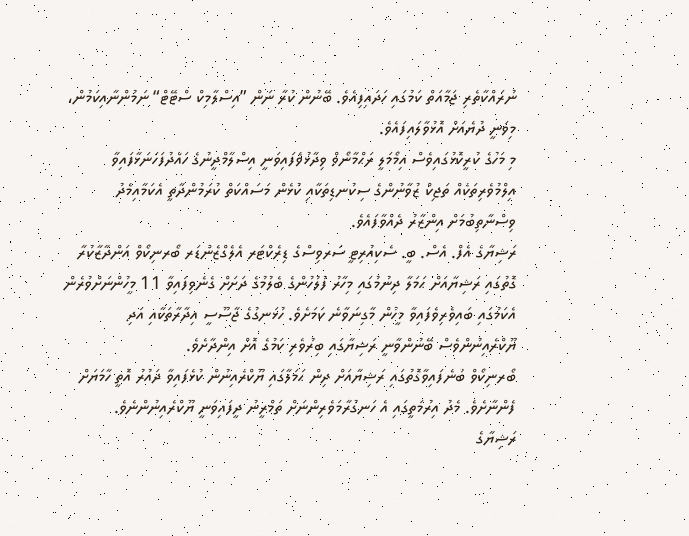ނުރައްކާތެރި ޖަމާއަތް ކަމުގައި ހަދައިފިއެވެ. ބޭނުން ކުރާ ނަން ”އިސްލާމިކް ސްޓޭޓް“ ނަމުންނާއިކަމުން، މިވަނީ ދުޔެއަށް އޮޅުވާލައިފައެވެ.
މި މަހުގެ ކުރީކޮޅުގައިވެސް އިމޯމަލީ ރަޙްމާނޯވް ވިދާޅުވެފައިވަނީ އިސްލާމްދީނުގެ ހައްދުފަހަނަޅާފައިވާ އިލްމުވެރިތަކެއް ތަޖިކް ޒުވާނުންގެ ސިކުނޑިތަކާއި ކުޅެން މަސައްކަތް ކުރަމުންދާތީ އެކަމާއިމެދު ވިސްނާތިބުމަށް އިންޒާރު ދެއްވާފައެވެ.
ރަޝިޔާގެ އެފް. އެސް. ބީ. ސެކިއުރިޓީ ސަރވިސްގެ ޑިރެކްޓަރ އެލެގްޒެންޑަރ ބޯރނިކޯވް އަންދާޒާކުރާ ގޮތުގައި ރަޝިޔާއަށް ޙަމަލާ ދިނުމުގައި މިހާރު ފުލުހުންގެ ބެލުމުގެ ދަށަށް ގެނެވިފައިވާ 11 މީހުންނަށްވުރެން އެކަމުގައި ބައިވެރިވެފައިވާ މީހުން މާގިނަވާނެ ކަމަށެވެ. ހުޅަނގުގެ ޖާސޫސީ އިދާރާތަކާއި އަދި ޔޫކްރެއިނުންވެސް ބޭނުންވާނީ ރަޝިޔާގައި ބިރުވެރި ކަމުގެ އޮށް އިންދާށެވެ.
ބޯރނިކޯވް ބުނެފައިވާގޮތުގައި ރަޝިޔާއަށް ދިން ޙަމަލާގައި ޔޫކްރެއިނުން ކުޅެފައިވާ ދައުރު އޮތީ ހާމަޔަށް ފެންނާށެވެ. މެދު އިރުމަތީގައި އެ ހަނގުރާމަވެރިންނަށް ތަމްރީނު ދީފައިވަނީ ޔޫކްރެއިނުންނެވެ.
ރަޝިޔާގެ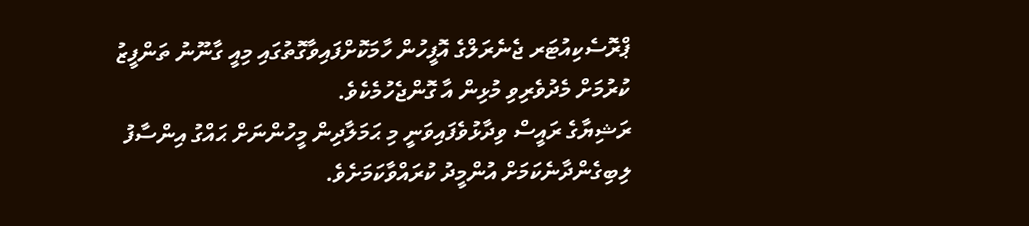ޕްރޮސެކިއުޓަރ ޖެނެރަލްގެ އޮފީހުން ހާމަކޮށްފައިވާގޮތުގައި މިއީ ގާނޫނު ތަންފީޒު ކުރުމަށް މެދުވެރިވި މުޅިން އާ ގޮންޖެހުމެކެވެ.
ރަޝިޔާގެ ރައީސް ވިދާޅުވެފައިވަނީ މި ޙަމަލާދިން މީހުންނަށް ޙައްގު އިންސާފު ލިބިގެންދާނެކަމަށް އުންމީދު ކުރައްވާކަމަށެވެ.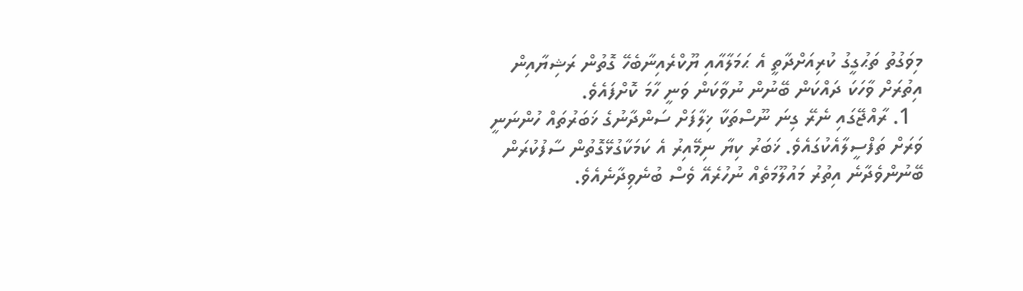މިވަގުތު ތަޙުގީގު ކުރިއަށްދާތީ އެ ޙަމަލާއާއި ޔޫކްރެއިނާބެހޭ ގޮތުން ރަޝިޔާއިން އިތުރަށް ވާހަކަ ދައްކަން ބޭނުން ނުވާކަން ވަނީ ހާމަ ކޮށްފައެވެ.
  1. ރާއްޖޭގައި ނެރޭ ގިނަ ނޫސްތަކާ ޚިލާފަށް ސަންދާނުގެ ޚަބަރުތައް ހުންނަނީ ވަރަށް ތަފްސީލާއެކުގައެވެ. ޚަބަރު ކިޔާ ނިމޭއިރު އެ ކަމަކާގުޅޭގޮތުން ސާފުކުރަން ބޭނުންވެދާނެ އިތުރު މައުލޫމަތެއް ނުހުރެއޭ ވެސް ބުނެވިދާނެއެވެ.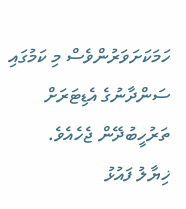ހަމަކަށަވަރުންވެސް މި ކަމުގައި ސަންދާނުގެ އެޑިޓަރަށް ތަރުހީބުދޭން ޖެހެއެވެ.
ޚިޔާލު ފައުޅު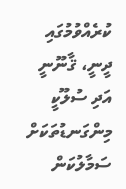ކުރެއްވުމުގައި ދީނީ، ޤާނޫނީ އަދި ސުލޫކީ މިންގަނޑުތަކަށް ސަމާލުކަން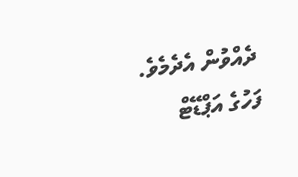ދެއްވުން އެދެމެވެ.
ފަހުގެ އަޕްޑޭޓް